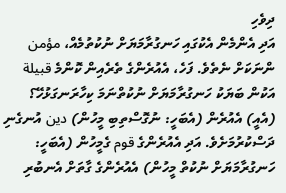ދިވެހި
އަދި އެންމެން އެކުގައި ހަނގުރާމަޔަށް ނުކުތުމެއް، مؤمن ންނަކަށް ނެތެވެ. ފަހެ، އެއުރެންގެ ތެރެއިން ކޮންމެ قبيلة އަކުން ބަޔަކު ހަނގުރާމަޔަށް ނުކުތްނަމަ ކިހާރަނގަޅުހޭ؟ (އެއީ) އެއުރެން (އެބަހީ: ނުގޮސްތިބި މީހުން) دين އުނގެނި ދަސްކުރުމަށެވެ. އަދި އެއުރެންގެ قوم ގެމީހުން (އެބަހީ: ހަނގުރާމަޔަށް ނުކުތް މީހުން) އެއުރެންގެ ގާތަށް އެނބުރި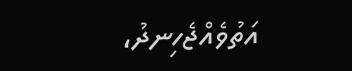އަތުވެއްޖެހިނދު،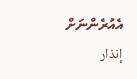އެއުރެންނަށް إنذار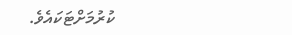ކުރުމަށްޓަކައެވެ.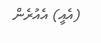(އެއީ) އެއުރެން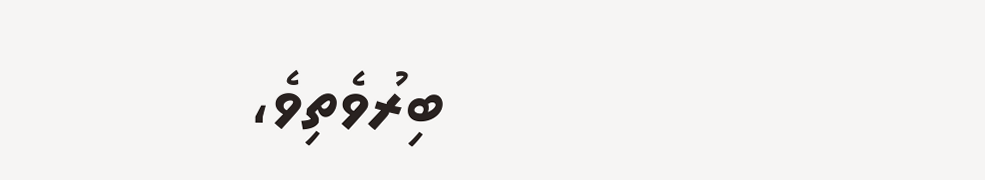ބިރުވެތިވެ،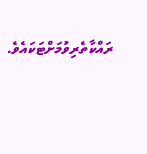ރައްކާތެރިވުމަށްޓަކައެވެ.